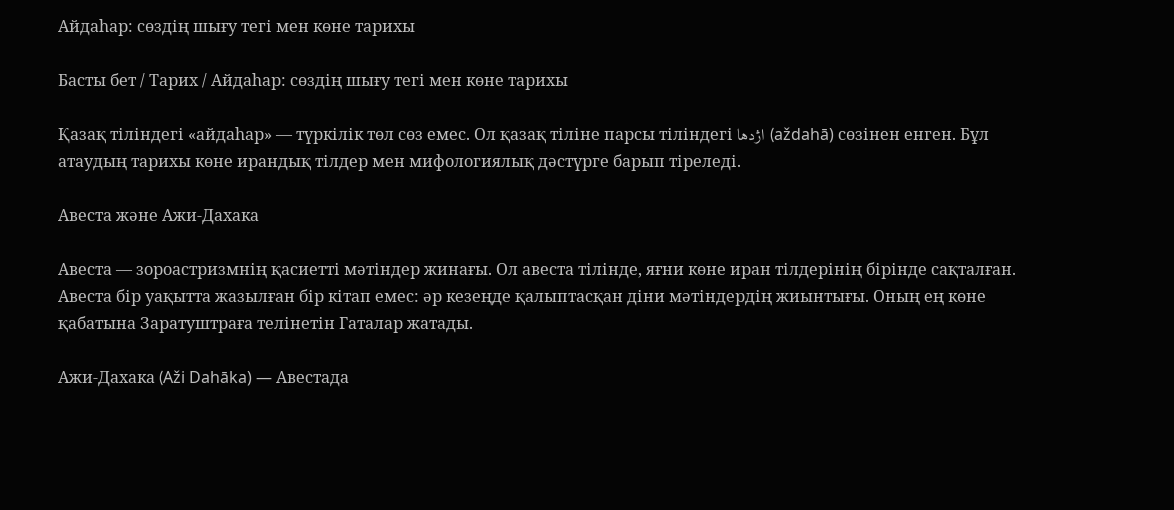Айдаһар: сөздің шығу тегі мен көне тарихы

Басты бет / Тарих / Айдаһар: сөздің шығу тегі мен көне тарихы

Қазақ тіліндегі «айдаһар» — түркілік төл сөз емес. Ол қазақ тіліне парсы тіліндегі اژدها (aždahā) сөзінен енген. Бұл атаудың тарихы көне ирандық тілдер мен мифологиялық дәстүрге барып тіреледі.

Авеста және Ажи-Дахака

Авеста — зороастризмнің қасиетті мәтіндер жинағы. Ол авеста тілінде, яғни көне иран тілдерінің бірінде сақталған. Авеста бір уақытта жазылған бір кітап емес: әр кезеңде қалыптасқан діни мәтіндердің жиынтығы. Оның ең көне қабатына Заратуштраға телінетін Гаталар жатады.

Ажи-Дахака (Aži Dahāka) — Авестада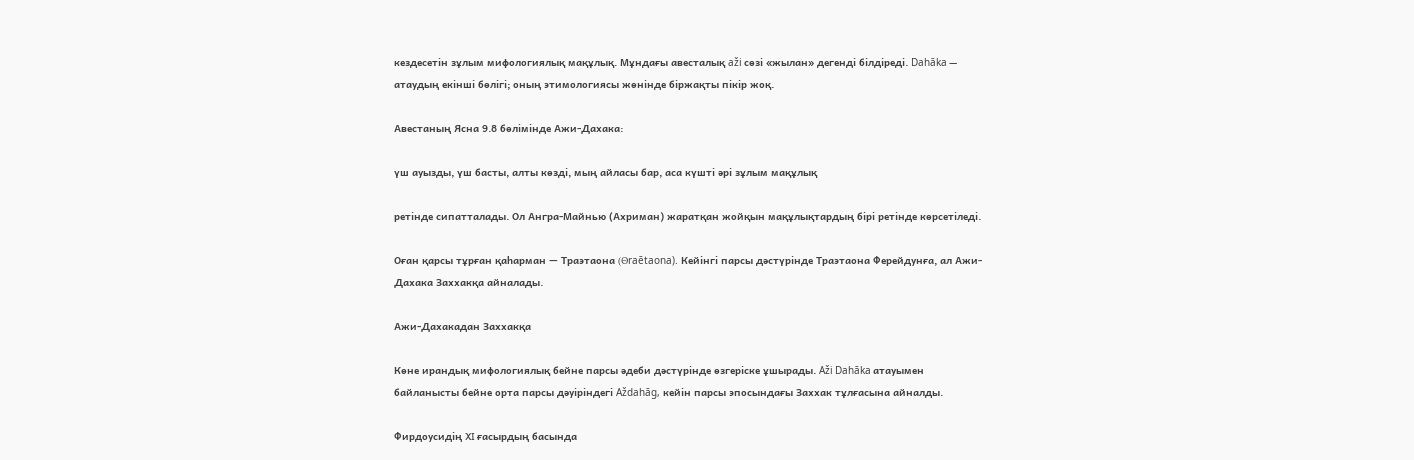кездесетін зұлым мифологиялық мақұлық. Мұндағы авесталық aži сөзі «жылан» дегенді білдіреді. Dahāka — атаудың екінші бөлігі; оның этимологиясы жөнінде біржақты пікір жоқ.

Авестаның Ясна 9.8 бөлімінде Ажи-Дахака:

үш ауызды, үш басты, алты көзді, мың айласы бар, аса күшті әрі зұлым мақұлық

ретінде сипатталады. Ол Ангра-Майнью (Ахриман) жаратқан жойқын мақұлықтардың бірі ретінде көрсетіледі.

Оған қарсы тұрған қаһарман — Траэтаона (Θraētaona). Кейінгі парсы дәстүрінде Траэтаона Ферейдунға, ал Ажи-Дахака Заххакқа айналады.

Ажи-Дахакадан Заххакқа

Көне ирандық мифологиялық бейне парсы әдеби дәстүрінде өзгеріске ұшырады. Aži Dahāka атауымен байланысты бейне орта парсы дәуіріндегі Aždahāg, кейін парсы эпосындағы Заххак тұлғасына айналды.

Фирдоусидің XI ғасырдың басында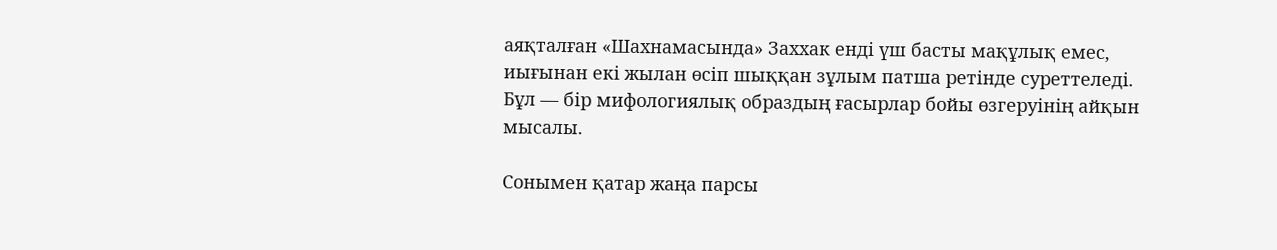аяқталған «Шахнамасында» Заххак енді үш басты мақұлық емес, иығынан екі жылан өсіп шыққан зұлым патша ретінде суреттеледі. Бұл — бір мифологиялық образдың ғасырлар бойы өзгеруінің айқын мысалы.

Сонымен қатар жаңа парсы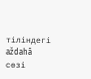тіліндегі aždahā сөзі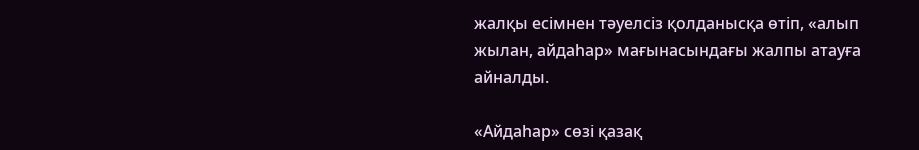жалқы есімнен тәуелсіз қолданысқа өтіп, «алып жылан, айдаһар» мағынасындағы жалпы атауға айналды.

«Айдаһар» сөзі қазақ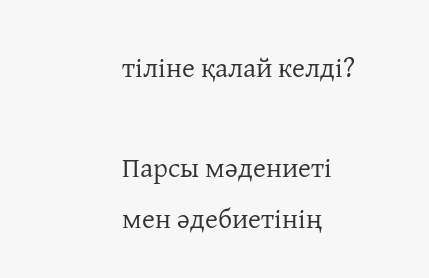тіліне қалай келді?

Парсы мәдениеті мен әдебиетінің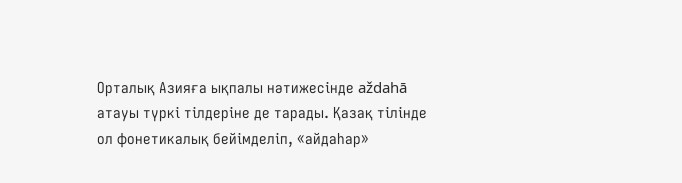Орталық Азияға ықпалы нәтижесінде aždahā атауы түркі тілдеріне де тарады. Қазақ тілінде ол фонетикалық бейімделіп, «айдаһар»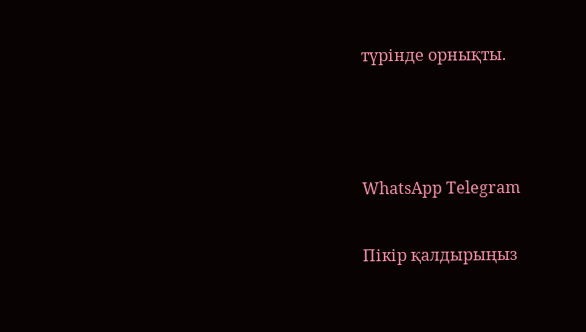түрінде орнықты.



WhatsApp Telegram

Пікір қалдырыңыз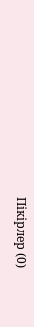Пікірлер (0)